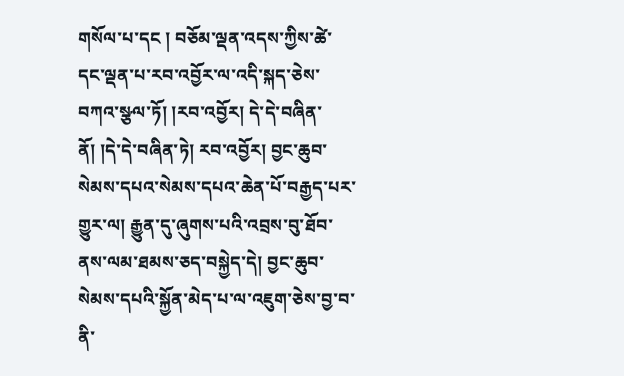གསོལ་པ་དང ། བཅོམ་ལྡན་འདས་ཀྱིས་ཚེ་དང་ལྡན་པ་རབ་འབྱོར་ལ་འདི་སྐད་ཅེས་བཀའ་སྩལ་ཏོ། །རབ་འབྱོར། དེ་དེ་བཞིན་ནོ། །དེ་དེ་བཞིན་ཏེ། རབ་འབྱོར། བྱང་ཆུབ་སེམས་དཔའ་སེམས་དཔའ་ཆེན་པོ་བརྒྱད་པར་གྱུར་ལ། རྒྱུན་དུ་ཞུགས་པའི་འབྲས་བུ་ཐོབ་ནས་ལམ་ཐམས་ཅད་བསྐྱེད་དེ། བྱང་ཆུབ་སེམས་དཔའི་སྐྱོན་མེད་པ་ལ་འཇུག་ཅེས་བྱ་བ་ནི་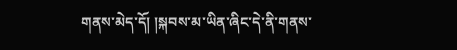གནས་མེད་དོ། །སྐབས་མ་ཡིན་ཞིང་དེ་ནི་གནས་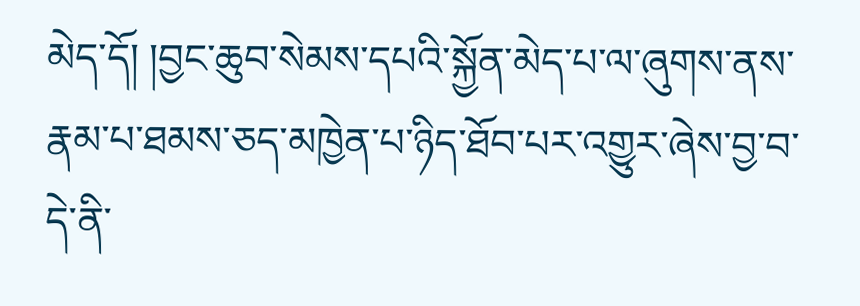མེད་དོ། །བྱང་ཆུབ་སེམས་དཔའི་སྐྱོན་མེད་པ་ལ་ཞུགས་ནས་རྣམ་པ་ཐམས་ཅད་མཁྱེན་པ་ཉིད་ཐོབ་པར་འགྱུར་ཞེས་བྱ་བ་དེ་ནི་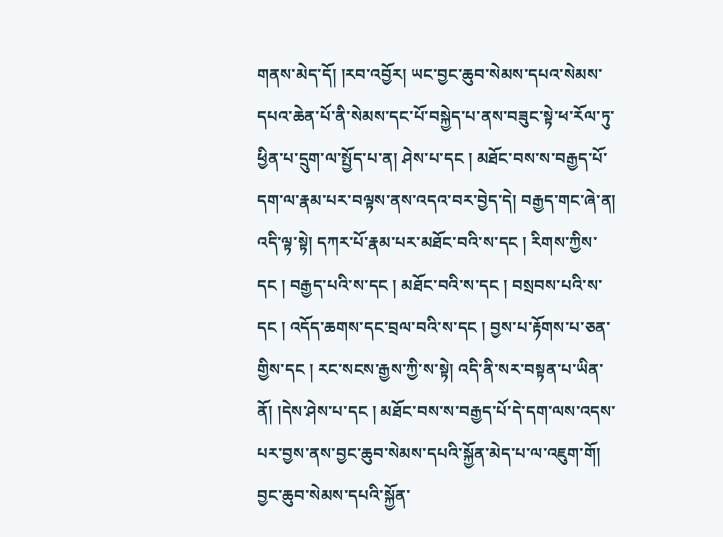གནས་མེད་དོ། །རབ་འབྱོར། ཡང་བྱང་ཆུབ་སེམས་དཔའ་སེམས་དཔའ་ཆེན་པོ་ནི་སེམས་དང་པོ་བསྐྱེད་པ་ནས་བཟུང་སྟེ་ཕ་རོལ་ཏུ་ཕྱིན་པ་དྲུག་ལ་སྤྱོད་པ་ན། ཤེས་པ་དང ། མཐོང་བས་ས་བརྒྱད་པོ་དག་ལ་རྣམ་པར་བལྟས་ནས་འདའ་བར་བྱེད་དེ། བརྒྱད་གང་ཞེ་ན། འདི་ལྟ་སྟེ། དཀར་པོ་རྣམ་པར་མཐོང་བའི་ས་དང ། རིགས་ཀྱིས་དང ། བརྒྱད་པའི་ས་དང ། མཐོང་བའི་ས་དང ། བསྲབས་པའི་ས་དང ། འདོད་ཆགས་དང་བྲལ་བའི་ས་དང ། བྱས་པ་རྟོགས་པ་ཅན་གྱིས་དང ། རང་སངས་རྒྱས་ཀྱི་ས་སྟེ། འདི་ནི་སར་བསྟན་པ་ཡིན་ནོ། །དེས་ཤེས་པ་དང ། མཐོང་བས་ས་བརྒྱད་པོ་དེ་དག་ལས་འདས་པར་བྱས་ནས་བྱང་ཆུབ་སེམས་དཔའི་སྐྱོན་མེད་པ་ལ་འཇུག་གོ། བྱང་ཆུབ་སེམས་དཔའི་སྐྱོན་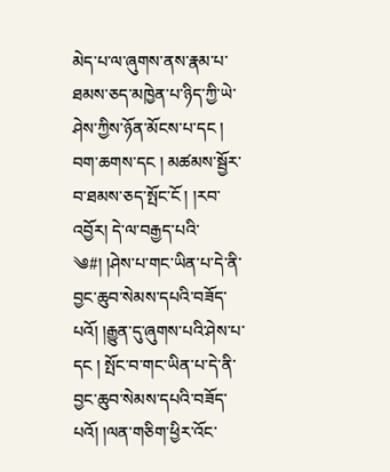མེད་པ་ལ་ཞུགས་ནས་རྣམ་པ་ཐམས་ཅད་མཁྱེན་པ་ཉིད་ཀྱི་ཡེ་ཤེས་ཀྱིས་ཉོན་མོངས་པ་དང ། བག་ཆགས་དང ། མཚམས་སྦྱོར་བ་ཐམས་ཅད་སྤོང་ངོ ། །རབ་འབྱོར། དེ་ལ་བརྒྱད་པའི་
༄#། །ཤེས་པ་གང་ཡིན་པ་དེ་ནི་བྱང་ཆུབ་སེམས་དཔའི་བཟོད་པའོ། །རྒྱུན་དུ་ཞུགས་པའི་ཤེས་པ་དང ། སྤོང་བ་གང་ཡིན་པ་དེ་ནི་བྱང་ཆུབ་སེམས་དཔའི་བཟོད་པའོ། །ལན་གཅིག་ཕྱིར་འོང་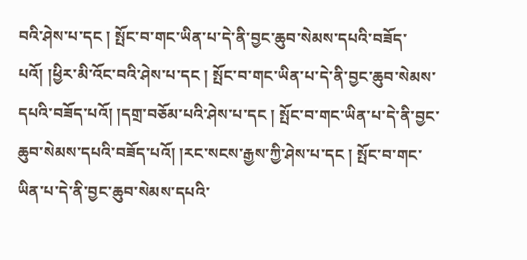བའི་ཤེས་པ་དང ། སྤོང་བ་གང་ཡིན་པ་དེ་ནི་བྱང་ཆུབ་སེམས་དཔའི་བཟོད་པའོ། །ཕྱིར་མི་འོང་བའི་ཤེས་པ་དང ། སྤོང་བ་གང་ཡིན་པ་དེ་ནི་བྱང་ཆུབ་སེམས་དཔའི་བཟོད་པའོ། །དགྲ་བཅོམ་པའི་ཤེས་པ་དང ། སྤོང་བ་གང་ཡིན་པ་དེ་ནི་བྱང་ཆུབ་སེམས་དཔའི་བཟོད་པའོ། །རང་སངས་རྒྱས་ཀྱི་ཤེས་པ་དང ། སྤོང་བ་གང་ཡིན་པ་དེ་ནི་བྱང་ཆུབ་སེམས་དཔའི་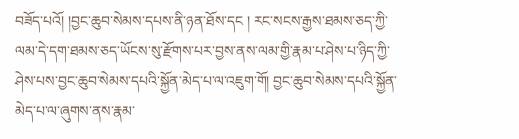བཟོད་པའོ། །བྱང་ཆུབ་སེམས་དཔས་ནི་ཉན་ཐོས་དང ། རང་སངས་རྒྱས་ཐམས་ཅད་ཀྱི་ལམ་དེ་དག་ཐམས་ཅད་ཡོངས་སུ་རྫོགས་པར་བྱས་ནས་ལམ་གྱི་རྣམ་པ་ཤེས་པ་ཉིད་ཀྱི་ཤེས་པས་བྱང་ཆུབ་སེམས་དཔའི་སྐྱོན་མེད་པ་ལ་འཇུག་གོ། བྱང་ཆུབ་སེམས་དཔའི་སྐྱོན་མེད་པ་ལ་ཞུགས་ནས་རྣམ་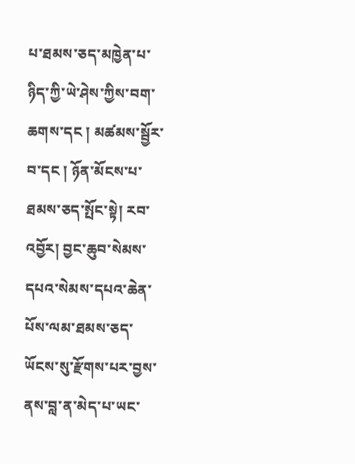པ་ཐམས་ཅད་མཁྱེན་པ་ཉིད་ཀྱི་ཡེ་ཤེས་ཀྱིས་བག་ཆགས་དང ། མཚམས་སྦྱོར་བ་དང ། ཉོན་མོངས་པ་ཐམས་ཅད་སྤོང་སྟེ། རབ་འབྱོར། བྱང་ཆུབ་སེམས་དཔའ་སེམས་དཔའ་ཆེན་པོས་ལམ་ཐམས་ཅད་ཡོངས་སུ་རྫོགས་པར་བྱས་ནས་བླ་ན་མེད་པ་ཡང་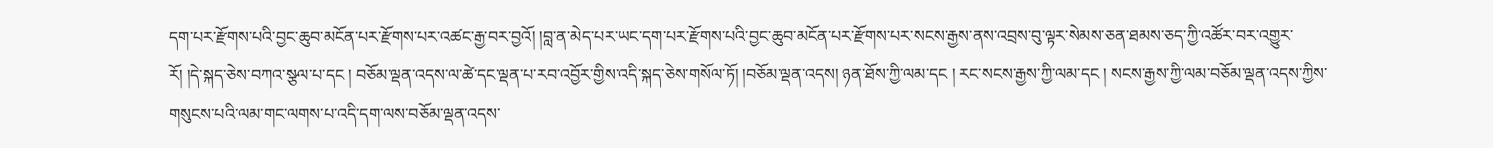དག་པར་རྫོགས་པའི་བྱང་ཆུབ་མངོན་པར་རྫོགས་པར་འཚང་རྒྱ་བར་བྱའོ། །བླ་ན་མེད་པར་ཡང་དག་པར་རྫོགས་པའི་བྱང་ཆུབ་མངོན་པར་རྫོགས་པར་སངས་རྒྱས་ནས་འབྲས་བུ་ལྟར་སེམས་ཅན་ཐམས་ཅད་ཀྱི་འཚོར་བར་འགྱུར་
རོ། །དེ་སྐད་ཅེས་བཀའ་སྩལ་པ་དང ། བཅོམ་ལྡན་འདས་ལ་ཚེ་དང་ལྡན་པ་རབ་འབྱོར་གྱིས་འདི་སྐད་ཅེས་གསོལ་ཏོ། །བཅོམ་ལྡན་འདས། ཉན་ཐོས་ཀྱི་ལམ་དང ། རང་སངས་རྒྱས་ཀྱི་ལམ་དང ། སངས་རྒྱས་ཀྱི་ལམ་བཅོམ་ལྡན་འདས་ཀྱིས་གསུངས་པའི་ལམ་གང་ལགས་པ་འདི་དག་ལས་བཅོམ་ལྡན་འདས་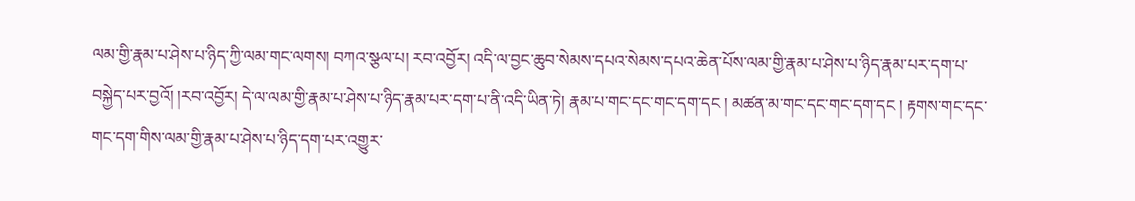ལམ་གྱི་རྣམ་པ་ཤེས་པ་ཉིད་ཀྱི་ལམ་གང་ལགས། བཀའ་སྩལ་པ། རབ་འབྱོར། འདི་ལ་བྱང་ཆུབ་སེམས་དཔའ་སེམས་དཔའ་ཆེན་པོས་ལམ་གྱི་རྣམ་པ་ཤེས་པ་ཉིད་རྣམ་པར་དག་པ་བསྐྱེད་པར་བྱའོ། །རབ་འབྱོར། དེ་ལ་ལམ་གྱི་རྣམ་པ་ཤེས་པ་ཉིད་རྣམ་པར་དག་པ་ནི་འདི་ཡིན་ཏེ། རྣམ་པ་གང་དང་གང་དག་དང ། མཚན་མ་གང་དང་གང་དག་དང ། རྟགས་གང་དང་གང་དག་གིས་ལམ་གྱི་རྣམ་པ་ཤེས་པ་ཉིད་དག་པར་འགྱུར་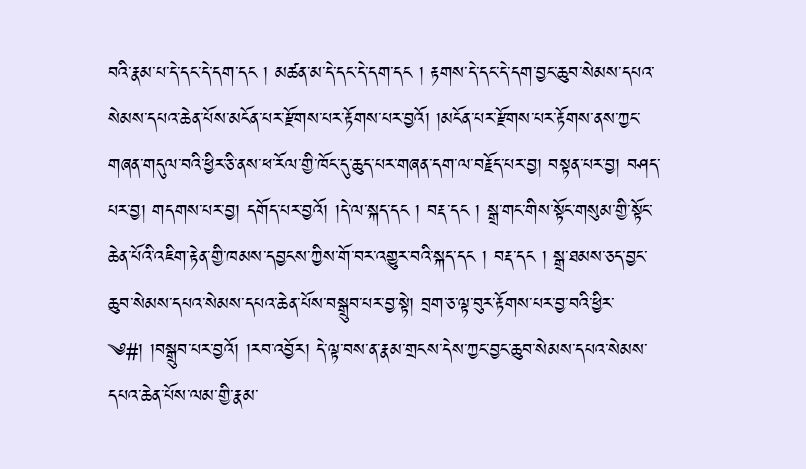བའི་རྣམ་པ་དེ་དང་དེ་དག་དང ། མཚན་མ་དེ་དང་དེ་དག་དང ། རྟགས་དེ་དང་དེ་དག་བྱང་ཆུབ་སེམས་དཔའ་སེམས་དཔའ་ཆེན་པོས་མངོན་པར་རྫོགས་པར་རྟོགས་པར་བྱའོ། །མངོན་པར་རྫོགས་པར་རྟོགས་ནས་ཀྱང་གཞན་གདུལ་བའི་ཕྱིར་ཅི་ནས་ཕ་རོལ་གྱི་ཁོང་དུ་ཆུད་པར་གཞན་དག་ལ་བརྗོད་པར་བྱ། བསྟན་པར་བྱ། བཤད་པར་བྱ། གདགས་པར་བྱ། དགོད་པར་བྱའོ། །དེ་ལ་སྐད་དང ། བརྡ་དང ། སྒྲ་གང་གིས་སྟོང་གསུམ་གྱི་སྟོང་ཆེན་པོའི་འཇིག་རྟེན་གྱི་ཁམས་དབྱངས་ཀྱིས་གོ་བར་འགྱུར་བའི་སྐད་དང ། བརྡ་དང ། སྒྲ་ཐམས་ཅད་བྱང་ཆུབ་སེམས་དཔའ་སེམས་དཔའ་ཆེན་པོས་བསྒྲུབ་པར་བྱ་སྟེ། བྲག་ཅ་ལྟ་བུར་རྟོགས་པར་བྱ་བའི་ཕྱིར་
༄#། །བསྒྲུབ་པར་བྱའོ། །རབ་འབྱོར། དེ་ལྟ་བས་ན་རྣམ་གྲངས་དེས་ཀྱང་བྱང་ཆུབ་སེམས་དཔའ་སེམས་དཔའ་ཆེན་པོས་ལམ་གྱི་རྣམ་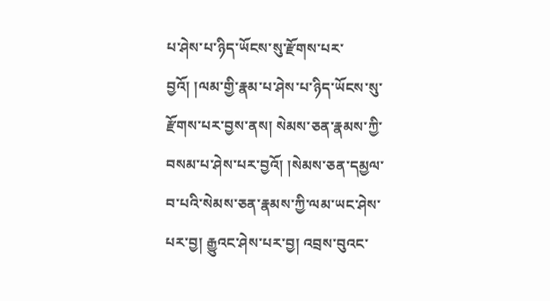པ་ཤེས་པ་ཉིད་ཡོངས་སུ་རྫོགས་པར་བྱའོ། །ལམ་གྱི་རྣམ་པ་ཤེས་པ་ཉིད་ཡོངས་སུ་རྫོགས་པར་བྱས་ནས། སེམས་ཅན་རྣམས་ཀྱི་བསམ་པ་ཤེས་པར་བྱའོ། །སེམས་ཅན་དམྱལ་བ་པའི་སེམས་ཅན་རྣམས་ཀྱི་ལམ་ཡང་ཤེས་པར་བྱ། རྒྱུའང་ཤེས་པར་བྱ། འབྲས་བུའང་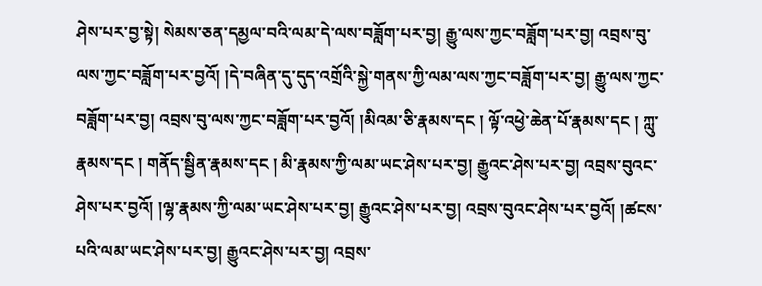ཤེས་པར་བྱ་སྟེ། སེམས་ཅན་དམྱལ་བའི་ལམ་དེ་ལས་བཟློག་པར་བྱ། རྒྱུ་ལས་ཀྱང་བཟློག་པར་བྱ། འབྲས་བུ་ལས་ཀྱང་བཟློག་པར་བྱའོ། །དེ་བཞིན་དུ་དུད་འགྲོའི་སྐྱེ་གནས་ཀྱི་ལམ་ལས་ཀྱང་བཟློག་པར་བྱ། རྒྱུ་ལས་ཀྱང་བཟློག་པར་བྱ། འབྲས་བུ་ལས་ཀྱང་བཟློག་པར་བྱའོ། །མིའམ་ཅི་རྣམས་དང ། ལྟོ་འཕྱེ་ཆེན་པོ་རྣམས་དང ། ཀླུ་རྣམས་དང ། གནོད་སྦྱིན་རྣམས་དང ། མི་རྣམས་ཀྱི་ལམ་ཡང་ཤེས་པར་བྱ། རྒྱུའང་ཤེས་པར་བྱ། འབྲས་བུའང་ཤེས་པར་བྱའོ། །ལྷ་རྣམས་ཀྱི་ལམ་ཡང་ཤེས་པར་བྱ། རྒྱུའང་ཤེས་པར་བྱ། འབྲས་བུའང་ཤེས་པར་བྱའོ། །ཚངས་པའི་ལམ་ཡང་ཤེས་པར་བྱ། རྒྱུའང་ཤེས་པར་བྱ། འབྲས་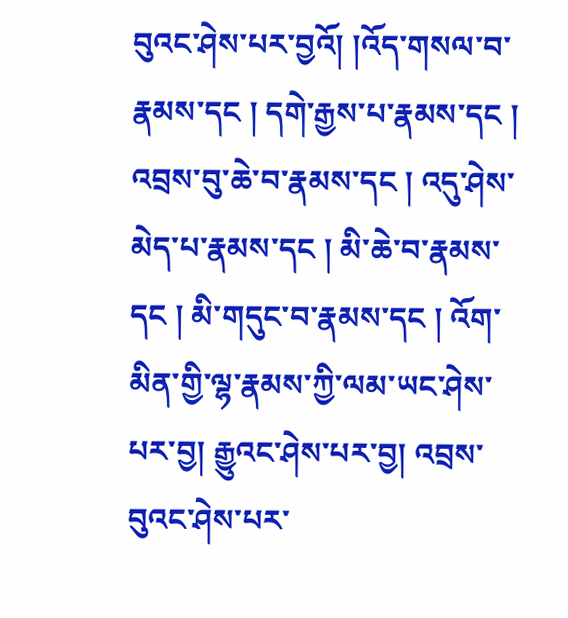བུའང་ཤེས་པར་བྱའོ། །འོད་གསལ་བ་རྣམས་དང ། དགེ་རྒྱས་པ་རྣམས་དང ། འབྲས་བུ་ཆེ་བ་རྣམས་དང ། འདུ་ཤེས་མེད་པ་རྣམས་དང ། མི་ཆེ་བ་རྣམས་དང ། མི་གདུང་བ་རྣམས་དང ། འོག་མིན་གྱི་ལྷ་རྣམས་ཀྱི་ལམ་ཡང་ཤེས་པར་བྱ། རྒྱུའང་ཤེས་པར་བྱ། འབྲས་
བུའང་ཤེས་པར་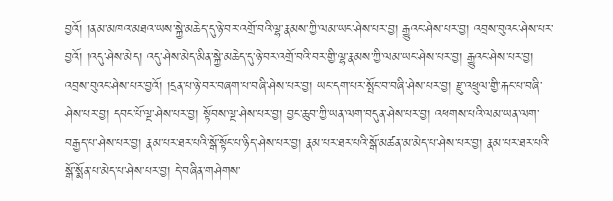བྱའོ། །ནམ་མཁའ་མཐའ་ཡས་སྐྱེ་མཆེད་དུ་ཉེ་བར་འགྲོ་བའི་ལྷ་རྣམས་ཀྱི་ལམ་ཡང་ཤེས་པར་བྱ། རྒྱུའང་ཤེས་པར་བྱ། འབྲས་བུའང་ཤེས་པར་བྱའོ། །འདུ་ཤེས་མེད། འདུ་ཤེས་མེད་མིན་སྐྱེ་མཆེད་དུ་ཉེ་བར་འགྲོ་བའི་བར་གྱི་ལྷ་རྣམས་ཀྱི་ལམ་ཡང་ཤེས་པར་བྱ། རྒྱུའང་ཤེས་པར་བྱ། འབྲས་བུའང་ཤེས་པར་བྱའོ། །དྲན་པ་ཉེ་བར་བཞག་པ་བཞི་ཤེས་པར་བྱ། ཡང་དག་པར་སྤོང་བ་བཞི་ཤེས་པར་བྱ། རྫུ་འཕྲུལ་གྱི་རྐང་པ་བཞི་ཤེས་པར་བྱ། དབང་པོ་ལྔ་ཤེས་པར་བྱ། སྟོབས་ལྔ་ཤེས་པར་བྱ། བྱང་ཆུབ་ཀྱི་ཡན་ལག་བདུན་ཤེས་པར་བྱ། འཕགས་པའི་ལམ་ཡན་ལག་བརྒྱད་པ་ཤེས་པར་བྱ། རྣམ་པར་ཐར་པའི་སྒོ་སྟོང་པ་ཉིད་ཤེས་པར་བྱ། རྣམ་པར་ཐར་པའི་སྒོ་མཚན་མ་མེད་པ་ཤེས་པར་བྱ། རྣམ་པར་ཐར་པའི་སྒོ་སྨོན་པ་མེད་པ་ཤེས་པར་བྱ། དེ་བཞིན་གཤེགས་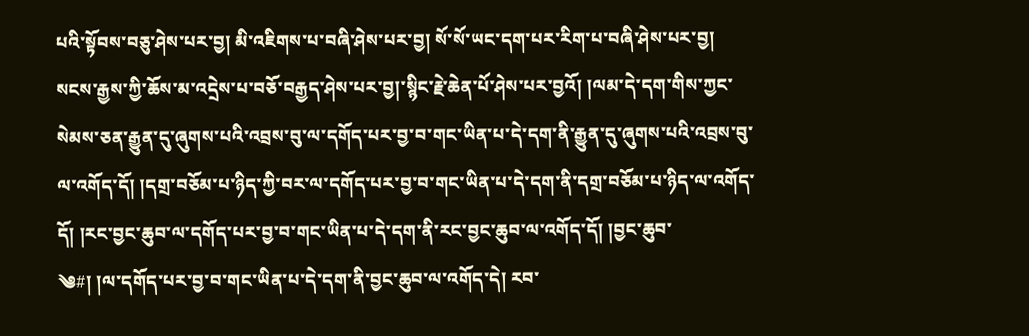པའི་སྟོབས་བཅུ་ཤེས་པར་བྱ། མི་འཇིགས་པ་བཞི་ཤེས་པར་བྱ། སོ་སོ་ཡང་དག་པར་རིག་པ་བཞི་ཤེས་པར་བྱ། སངས་རྒྱས་ཀྱི་ཆོས་མ་འདྲེས་པ་བཅོ་བརྒྱད་ཤེས་པར་བྱ།་སྙིང་རྗེ་ཆེན་པོ་ཤེས་པར་བྱའོ། །ལམ་དེ་དག་གིས་ཀྱང་སེམས་ཅན་རྒྱུན་དུ་ཞུགས་པའི་འབྲས་བུ་ལ་དགོད་པར་བྱ་བ་གང་ཡིན་པ་དེ་དག་ནི་རྒྱུན་དུ་ཞུགས་པའི་འབྲས་བུ་ལ་འགོད་དོ། །དགྲ་བཅོམ་པ་ཉིད་ཀྱི་བར་ལ་དགོད་པར་བྱ་བ་གང་ཡིན་པ་དེ་དག་ནི་དགྲ་བཅོམ་པ་ཉིད་ལ་འགོད་དོ། །རང་བྱང་ཆུབ་ལ་དགོད་པར་བྱ་བ་གང་ཡིན་པ་དེ་དག་ནི་རང་བྱང་ཆུབ་ལ་འགོད་དོ། །བྱང་ཆུབ་
༄#། །ལ་དགོད་པར་བྱ་བ་གང་ཡིན་པ་དེ་དག་ནི་བྱང་ཆུབ་ལ་འགོད་དེ། རབ་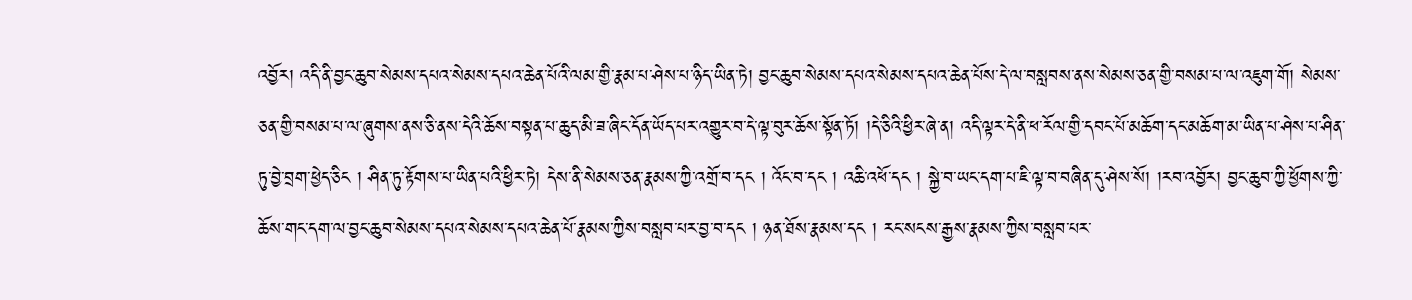འབྱོར། འདི་ནི་བྱང་ཆུབ་སེམས་དཔའ་སེམས་དཔའ་ཆེན་པོའི་ལམ་གྱི་རྣམ་པ་ཤེས་པ་ཉིད་ཡིན་ཏེ། བྱང་ཆུབ་སེམས་དཔའ་སེམས་དཔའ་ཆེན་པོས་དེ་ལ་བསླབས་ནས་སེམས་ཅན་གྱི་བསམ་པ་ལ་འཇུག་གོ། སེམས་ཅན་གྱི་བསམ་པ་ལ་ཞུགས་ནས་ཅི་ནས་དེའི་ཆོས་བསྟན་པ་ཆུད་མི་ཟ་ཞིང་དོན་ཡོད་པར་འགྱུར་བ་དེ་ལྟ་བུར་ཆོས་སྟོན་ཏོ། །དེ་ཅིའི་ཕྱིར་ཞེ་ན། འདི་ལྟར་དེ་ནི་ཕ་རོལ་གྱི་དབང་པོ་མཆོག་དང་མཆོག་མ་ཡིན་པ་ཤེས་པ་ཤིན་ཏུ་བྱེ་བྲག་ཕྱེད་ཅིང ། ཤིན་ཏུ་རྟོགས་པ་ཡིན་པའི་ཕྱིར་ཏེ། དེས་ནི་སེམས་ཅན་རྣམས་ཀྱི་འགྲོ་བ་དང ། འོང་བ་དང ། འཆི་འཕོ་དང ། སྐྱེ་བ་ཡང་དག་པ་ཇི་ལྟ་བ་བཞིན་དུ་ཤེས་སོ། །རབ་འབྱོར། བྱང་ཆུབ་ཀྱི་ཕྱོགས་ཀྱི་ཆོས་གང་དག་ལ་བྱང་ཆུབ་སེམས་དཔའ་སེམས་དཔའ་ཆེན་པོ་རྣམས་ཀྱིས་བསླབ་པར་བྱ་བ་དང ། ཉན་ཐོས་རྣམས་དང ། རང་སངས་རྒྱས་རྣམས་ཀྱིས་བསླབ་པར་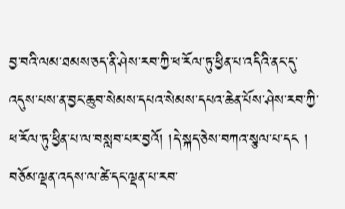བྱ་བའི་ལམ་ཐམས་ཅད་ནི་ཤེས་རབ་ཀྱི་ཕ་རོལ་ཏུ་ཕྱིན་པ་འདིའི་ནང་དུ་འདུས་པས་ན་བྱང་ཆུབ་སེམས་དཔའ་སེམས་དཔའ་ཆེན་པོས་ཤེས་རབ་ཀྱི་ཕ་རོལ་ཏུ་ཕྱིན་པ་ལ་བསླབ་པར་བྱའོ། །དེ་སྐད་ཅེས་བཀའ་སྩལ་པ་དང ། བཅོམ་ལྡན་འདས་ལ་ཚེ་དང་ལྡན་པ་རབ་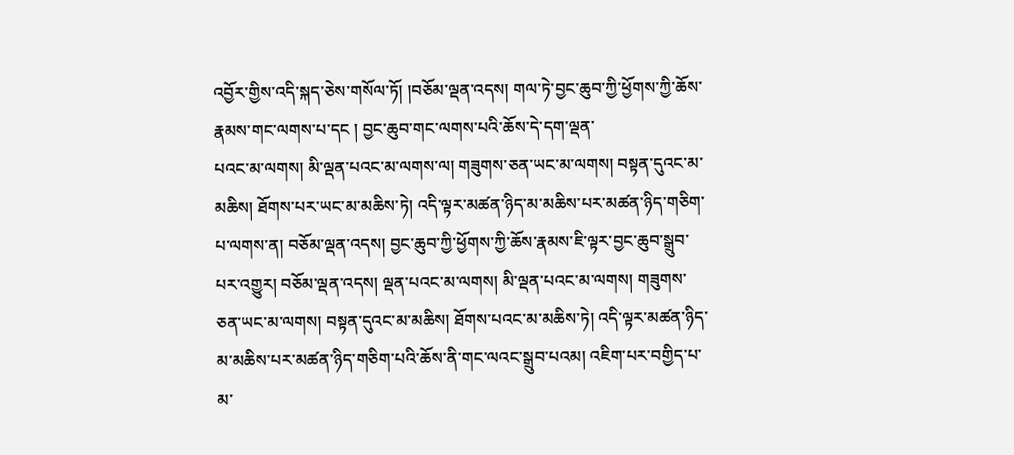འབྱོར་གྱིས་འདི་སྐད་ཅེས་གསོལ་ཏོ། །བཅོམ་ལྡན་འདས། གལ་ཏེ་བྱང་ཆུབ་ཀྱི་ཕྱོགས་ཀྱི་ཆོས་རྣམས་གང་ལགས་པ་དང ། བྱང་ཆུབ་གང་ལགས་པའི་ཆོས་དེ་དག་ལྡན་
པའང་མ་ལགས། མི་ལྡན་པའང་མ་ལགས་ལ། གཟུགས་ཅན་ཡང་མ་ལགས། བསྟན་དུའང་མ་མཆིས། ཐོགས་པར་ཡང་མ་མཆིས་ཏེ། འདི་ལྟར་མཚན་ཉིད་མ་མཆིས་པར་མཚན་ཉིད་གཅིག་པ་ལགས་ན། བཅོམ་ལྡན་འདས། བྱང་ཆུབ་ཀྱི་ཕྱོགས་ཀྱི་ཆོས་རྣམས་ཇི་ལྟར་བྱང་ཆུབ་སྒྲུབ་པར་འགྱུར། བཅོམ་ལྡན་འདས། ལྡན་པའང་མ་ལགས། མི་ལྡན་པའང་མ་ལགས། གཟུགས་ཅན་ཡང་མ་ལགས། བསྟན་དུའང་མ་མཆིས། ཐོགས་པའང་མ་མཆིས་ཏེ། འདི་ལྟར་མཚན་ཉིད་མ་མཆིས་པར་མཚན་ཉིད་གཅིག་པའི་ཆོས་ནི་གང་ལའང་སྒྲུབ་པའམ། འཇིག་པར་བགྱིད་པ་མ་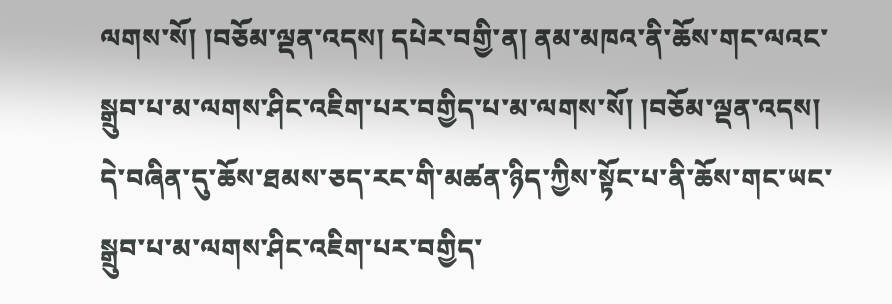ལགས་སོ། །བཅོམ་ལྡན་འདས། དཔེར་བགྱི་ན། ནམ་མཁའ་ནི་ཆོས་གང་ལའང་སྒྲུབ་པ་མ་ལགས་ཤིང་འཇིག་པར་བགྱིད་པ་མ་ལགས་སོ། །བཅོམ་ལྡན་འདས། དེ་བཞིན་དུ་ཆོས་ཐམས་ཅད་རང་གི་མཚན་ཉིད་ཀྱིས་སྟོང་པ་ནི་ཆོས་གང་ཡང་སྒྲུབ་པ་མ་ལགས་ཤིང་འཇིག་པར་བགྱིད་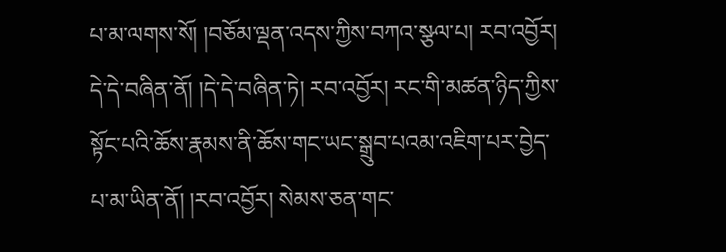པ་མ་ལགས་སོ། །བཅོམ་ལྡན་འདས་ཀྱིས་བཀའ་སྩལ་པ། རབ་འབྱོར། དེ་དེ་བཞིན་ནོ། །དེ་དེ་བཞིན་ཏེ། རབ་འབྱོར། རང་གི་མཚན་ཉིད་ཀྱིས་སྟོང་པའི་ཆོས་རྣམས་ནི་ཆོས་གང་ཡང་སྒྲུབ་པའམ་འཇིག་པར་བྱེད་པ་མ་ཡིན་ནོ། །རབ་འབྱོར། སེམས་ཅན་གང་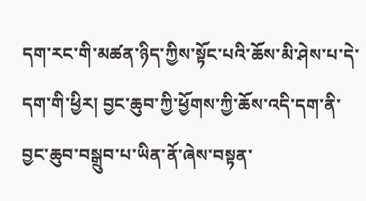དག་རང་གི་མཚན་ཉིད་ཀྱིས་སྟོང་པའི་ཆོས་མི་ཤེས་པ་དེ་དག་གི་ཕྱིར། བྱང་ཆུབ་ཀྱི་ཕྱོགས་ཀྱི་ཆོས་འདི་དག་ནི་བྱང་ཆུབ་བསྒྲུབ་པ་ཡིན་ནོ་ཞེས་བསྟན་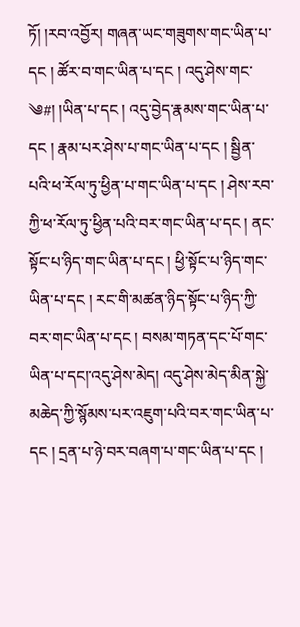ཏོ། །རབ་འབྱོར། གཞན་ཡང་གཟུགས་གང་ཡིན་པ་དང ། ཚོར་བ་གང་ཡིན་པ་དང ། འདུ་ཤེས་གང་
༄#། །ཡིན་པ་དང ། འདུ་བྱེད་རྣམས་གང་ཡིན་པ་དང ། རྣམ་པར་ཤེས་པ་གང་ཡིན་པ་དང ། སྦྱིན་པའི་ཕ་རོལ་ཏུ་ཕྱིན་པ་གང་ཡིན་པ་དང ། ཤེས་རབ་ཀྱི་ཕ་རོལ་ཏུ་ཕྱིན་པའི་བར་གང་ཡིན་པ་དང ། ནང་སྟོང་པ་ཉིད་གང་ཡིན་པ་དང ། ཕྱི་སྟོང་པ་ཉིད་གང་ཡིན་པ་དང ། རང་གི་མཚན་ཉིད་སྟོང་པ་ཉིད་ཀྱི་བར་གང་ཡིན་པ་དང ། བསམ་གཏན་དང་པོ་གང་ཡིན་པ་དང།་འདུ་ཤེས་མེད། འདུ་ཤེས་མེད་མིན་སྐྱེ་མཆེད་ཀྱི་སྙོམས་པར་འཇུག་པའི་བར་གང་ཡིན་པ་དང ། དྲན་པ་ཉེ་བར་བཞག་པ་གང་ཡིན་པ་དང །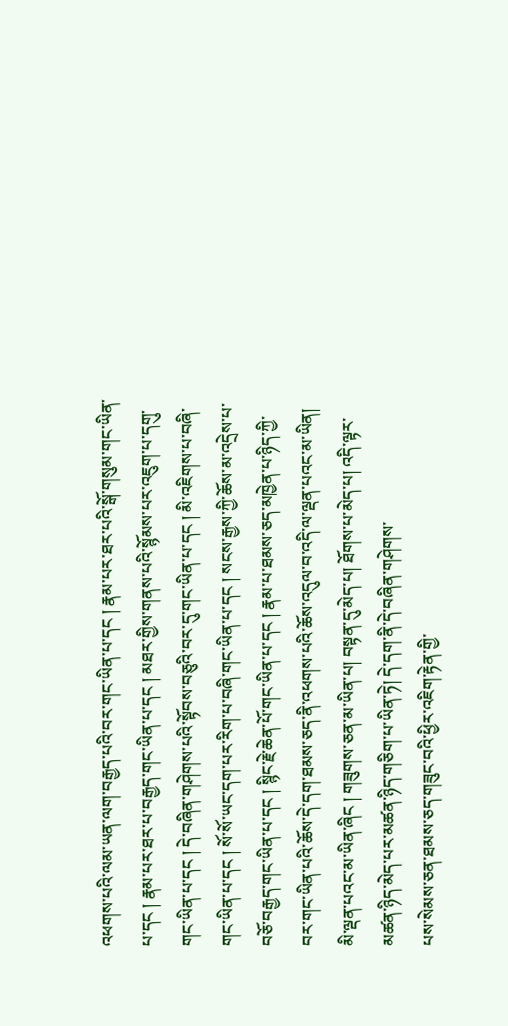འཕགས་པའི་ལམ་ཡན་ལག་བརྒྱད་པའི་བར་གང་ཡིན་པ་དང ། རྣམ་པར་ཐར་པའི་སྒོ་གསུམ་གང་ཡིན་པ་དང ། རྣམ་པར་ཐར་པ་བརྒྱད་གང་ཡིན་པ་དང ། མཐར་གྱིས་གནས་པའི་སྙོམས་པར་འཇུག་པ་དགུ་གང་ཡིན་པ་དང ། དེ་བཞིན་གཤེགས་པའི་སྟོབས་བཅུའི་བར་དུ་གང་ཡིན་པ་དང ། མི་འཇིགས་པ་བཞི་གང་ཡིན་པ་དང ། སོ་སོ་ཡང་དག་པར་རིག་པ་བཞི་གང་ཡིན་པ་དང ། སངས་རྒྱས་ཀྱི་ཆོས་མ་འདྲེས་པ་བཅོ་བརྒྱད་གང་ཡིན་པ་དང ། སྙིང་རྗེ་ཆེན་པོ་གང་ཡིན་པ་དང ། རྣམ་པ་ཐམས་ཅད་མཁྱེན་པ་ཉིད་ཀྱི་བར་གང་ཡིན་པའི་ཆོས་དེ་དག་ཐམས་ཅད་ནི་འཕགས་པའི་ཆོས་འདུལ་བ་འདི་ལ་ལྡན་པའང་མ་ཡིན། མི་ལྡན་པའང་མ་ཡིན་ཞིང ། གཟུགས་ཅན་མ་ཡིན་པ། བསྟན་དུ་མེད་པ། ཐོགས་པ་མེད་པ། འདི་ལྟར་མཚན་ཉིད་མེད་པར་མཚན་ཉིད་གཅིག་པ་ཡིན་ཏེ། དེ་དག་ནི་དེ་བཞིན་གཤེགས་
པས་སེམས་ཅན་ཐམས་ཅད་གཟུང་བའི་ཕྱིར་འཇིག་རྟེན་གྱི་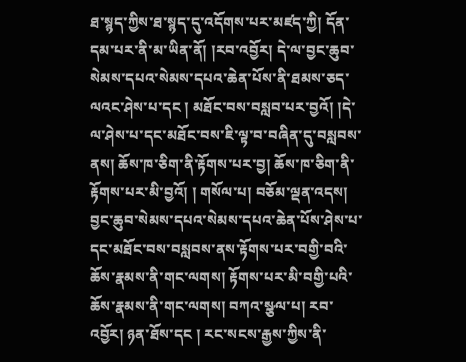ཐ་སྙད་ཀྱིས་ཐ་སྙད་དུ་འདོགས་པར་མཛད་ཀྱི། དོན་དམ་པར་ནི་མ་ཡིན་ནོ། །རབ་འབྱོར། དེ་ལ་བྱང་ཆུབ་སེམས་དཔའ་སེམས་དཔའ་ཆེན་པོས་ནི་ཐམས་ཅད་ལའང་ཤེས་པ་དང ། མཐོང་བས་བསླབ་པར་བྱའོ། །དེ་ལ་ཤེས་པ་དང་མཐོང་བས་ཇི་ལྟ་བ་བཞིན་དུ་བསླབས་ནས། ཆོས་ཁ་ཅིག་ནི་རྟོགས་པར་བྱ། ཆོས་ཁ་ཅིག་ནི་རྟོགས་པར་མི་བྱའོ། ། གསོལ་པ། བཅོམ་ལྡན་འདས། བྱང་ཆུབ་སེམས་དཔའ་སེམས་དཔའ་ཆེན་པོས་ཤེས་པ་དང་མཐོང་བས་བསླབས་ནས་རྟོགས་པར་བགྱི་བའི་ཆོས་རྣམས་ནི་གང་ལགས། རྟོགས་པར་མི་བགྱི་པའི་ཆོས་རྣམས་ནི་གང་ལགས། བཀའ་སྩལ་པ། རབ་འབྱོར། ཉན་ཐོས་དང ། རང་སངས་རྒྱས་ཀྱིས་ནི་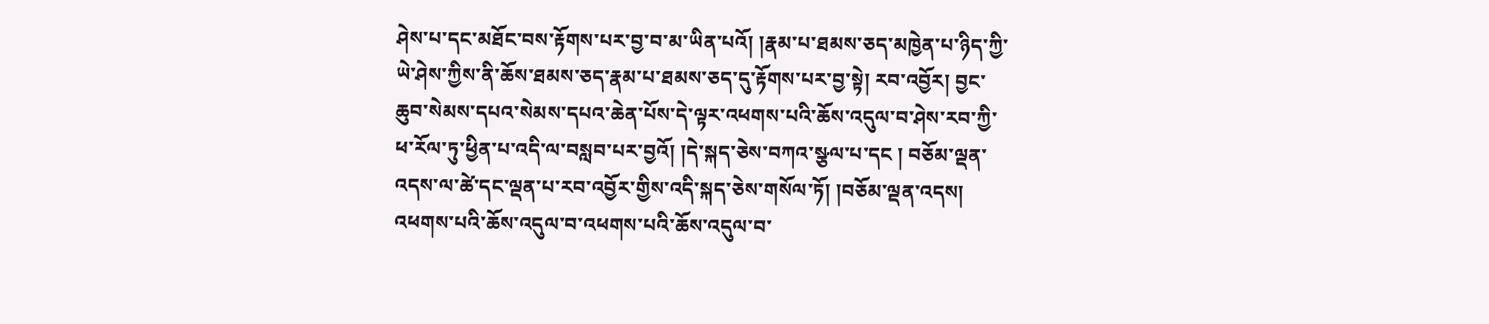ཤེས་པ་དང་མཐོང་བས་རྟོགས་པར་བྱ་བ་མ་ཡིན་པའོ། །རྣམ་པ་ཐམས་ཅད་མཁྱེན་པ་ཉིད་ཀྱི་ཡེ་ཤེས་ཀྱིས་ནི་ཆོས་ཐམས་ཅད་རྣམ་པ་ཐམས་ཅད་དུ་རྟོགས་པར་བྱ་སྟེ། རབ་འབྱོར། བྱང་ཆུབ་སེམས་དཔའ་སེམས་དཔའ་ཆེན་པོས་དེ་ལྟར་འཕགས་པའི་ཆོས་འདུལ་བ་ཤེས་རབ་ཀྱི་ཕ་རོལ་ཏུ་ཕྱིན་པ་འདི་ལ་བསླབ་པར་བྱའོ། །དེ་སྐད་ཅེས་བཀའ་སྩལ་པ་དང ། བཅོམ་ལྡན་འདས་ལ་ཚེ་དང་ལྡན་པ་རབ་འབྱོར་གྱིས་འདི་སྐད་ཅེས་གསོལ་ཏོ། །བཅོམ་ལྡན་འདས། འཕགས་པའི་ཆོས་འདུལ་བ་འཕགས་པའི་ཆོས་འདུལ་བ་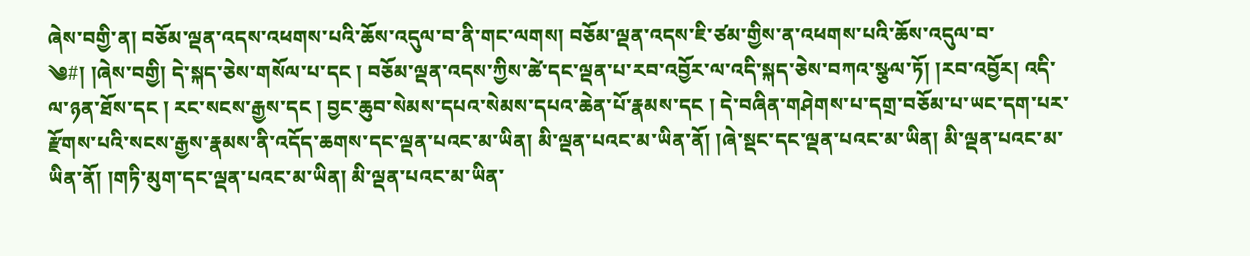ཞེས་བགྱི་ན། བཅོམ་ལྡན་འདས་འཕགས་པའི་ཆོས་འདུལ་བ་ནི་གང་ལགས། བཅོམ་ལྡན་འདས་ཇི་ཙམ་གྱིས་ན་འཕགས་པའི་ཆོས་འདུལ་བ་
༄#། །ཞེས་བགྱི། དེ་སྐད་ཅེས་གསོལ་པ་དང ། བཅོམ་ལྡན་འདས་ཀྱིས་ཚེ་དང་ལྡན་པ་རབ་འབྱོར་ལ་འདི་སྐད་ཅེས་བཀའ་སྩལ་ཏོ། །རབ་འབྱོར། འདི་ལ་ཉན་ཐོས་དང ། རང་སངས་རྒྱས་དང ། བྱང་ཆུབ་སེམས་དཔའ་སེམས་དཔའ་ཆེན་པོ་རྣམས་དང ། དེ་བཞིན་གཤེགས་པ་དགྲ་བཅོམ་པ་ཡང་དག་པར་རྫོགས་པའི་སངས་རྒྱས་རྣམས་ནི་འདོད་ཆགས་དང་ལྡན་པའང་མ་ཡིན། མི་ལྡན་པའང་མ་ཡིན་ནོ། །ཞེ་སྡང་དང་ལྡན་པའང་མ་ཡིན། མི་ལྡན་པའང་མ་ཡིན་ནོ། །གཏི་མུག་དང་ལྡན་པའང་མ་ཡིན། མི་ལྡན་པའང་མ་ཡིན་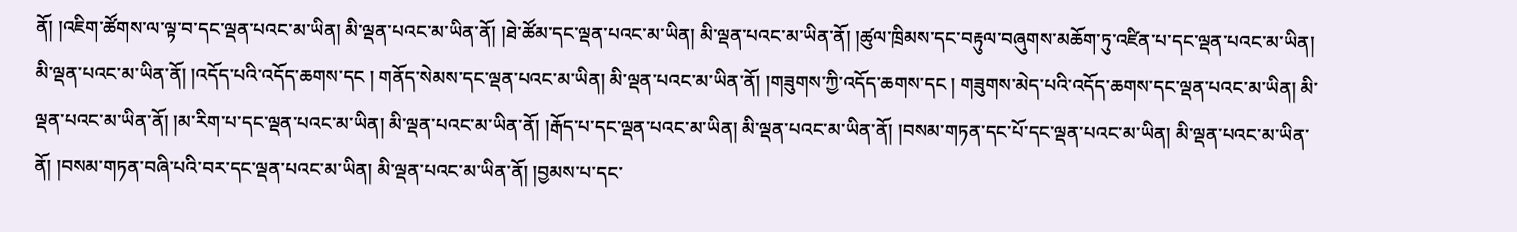ནོ། །འཇིག་ཚོགས་ལ་ལྟ་བ་དང་ལྡན་པའང་མ་ཡིན། མི་ལྡན་པའང་མ་ཡིན་ནོ། །ཐེ་ཚོམ་དང་ལྡན་པའང་མ་ཡིན། མི་ལྡན་པའང་མ་ཡིན་ནོ། །ཚུལ་ཁྲིམས་དང་བརྟུལ་བཞུགས་མཆོག་ཏུ་འཛིན་པ་དང་ལྡན་པའང་མ་ཡིན། མི་ལྡན་པའང་མ་ཡིན་ནོ། །འདོད་པའི་འདོད་ཆགས་དང ། གནོད་སེམས་དང་ལྡན་པའང་མ་ཡིན། མི་ལྡན་པའང་མ་ཡིན་ནོ། །གཟུགས་ཀྱི་འདོད་ཆགས་དང ། གཟུགས་མེད་པའི་འདོད་ཆགས་དང་ལྡན་པའང་མ་ཡིན། མི་ལྡན་པའང་མ་ཡིན་ནོ། །མ་རིག་པ་དང་ལྡན་པའང་མ་ཡིན། མི་ལྡན་པའང་མ་ཡིན་ནོ། །རྒོད་པ་དང་ལྡན་པའང་མ་ཡིན། མི་ལྡན་པའང་མ་ཡིན་ནོ། །བསམ་གཏན་དང་པོ་དང་ལྡན་པའང་མ་ཡིན། མི་ལྡན་པའང་མ་ཡིན་ནོ། །བསམ་གཏན་བཞི་པའི་བར་དང་ལྡན་པའང་མ་ཡིན། མི་ལྡན་པའང་མ་ཡིན་ནོ། །བྱམས་པ་དང་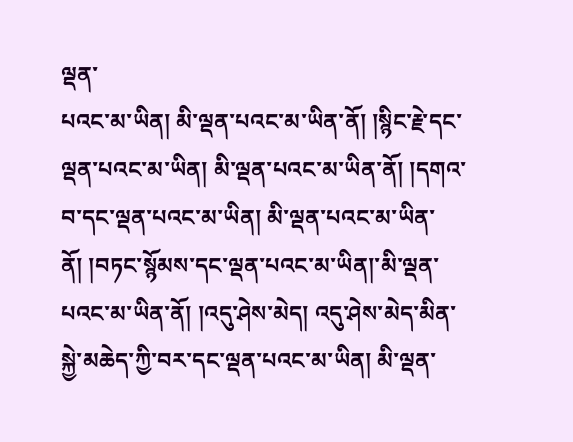ལྡན་
པའང་མ་ཡིན། མི་ལྡན་པའང་མ་ཡིན་ནོ། །སྙིང་རྗེ་དང་ལྡན་པའང་མ་ཡིན། མི་ལྡན་པའང་མ་ཡིན་ནོ། །དགའ་བ་དང་ལྡན་པའང་མ་ཡིན། མི་ལྡན་པའང་མ་ཡིན་ནོ། །བཏང་སྙོམས་དང་ལྡན་པའང་མ་ཡིན།་མི་ལྡན་པའང་མ་ཡིན་ནོ། །འདུ་ཤེས་མེད། འདུ་ཤེས་མེད་མིན་སྐྱེ་མཆེད་ཀྱི་བར་དང་ལྡན་པའང་མ་ཡིན། མི་ལྡན་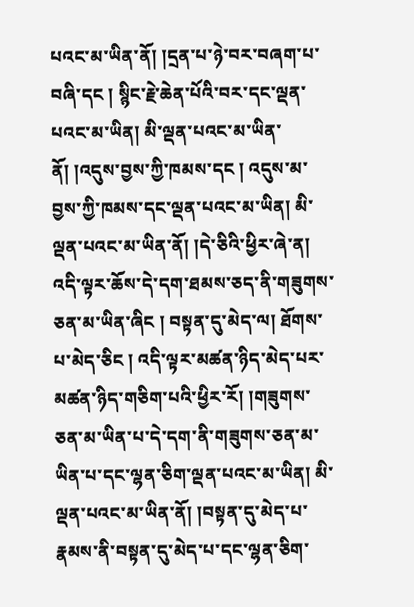པའང་མ་ཡིན་ནོ། །དྲན་པ་ཉེ་བར་བཞག་པ་བཞི་དང ། སྙིང་རྗེ་ཆེན་པོའི་བར་དང་ལྡན་པའང་མ་ཡིན། མི་ལྡན་པའང་མ་ཡིན་ནོ། །འདུས་བྱས་ཀྱི་ཁམས་དང ། འདུས་མ་བྱས་ཀྱི་ཁམས་དང་ལྡན་པའང་མ་ཡིན། མི་ལྡན་པའང་མ་ཡིན་ནོ། །དེ་ཅིའི་ཕྱིར་ཞེ་ན། འདི་ལྟར་ཆོས་དེ་དག་ཐམས་ཅད་ནི་གཟུགས་ཅན་མ་ཡིན་ཞིང ། བསྟན་དུ་མེད་ལ། ཐོགས་པ་མེད་ཅིང ། འདི་ལྟར་མཚན་ཉིད་མེད་པར་མཚན་ཉིད་གཅིག་པའི་ཕྱིར་རོ། །གཟུགས་ཅན་མ་ཡིན་པ་དེ་དག་ནི་གཟུགས་ཅན་མ་ཡིན་པ་དང་ལྷན་ཅིག་ལྡན་པའང་མ་ཡིན། མི་ལྡན་པའང་མ་ཡིན་ནོ། །བསྟན་དུ་མེད་པ་རྣམས་ནི་བསྟན་དུ་མེད་པ་དང་ལྷན་ཅིག་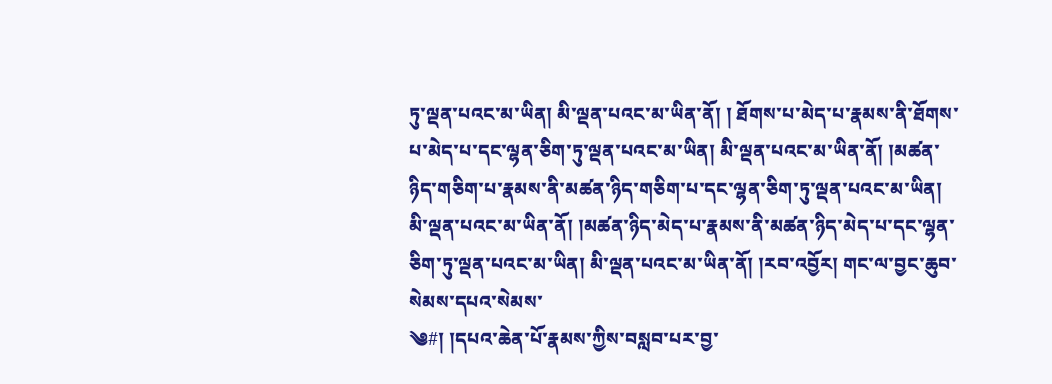ཏུ་ལྡན་པའང་མ་ཡིན། མི་ལྡན་པའང་མ་ཡིན་ནོ། ། ཐོགས་པ་མེད་པ་རྣམས་ནི་ཐོགས་པ་མེད་པ་དང་ལྷན་ཅིག་ཏུ་ལྡན་པའང་མ་ཡིན། མི་ལྡན་པའང་མ་ཡིན་ནོ། །མཚན་ཉིད་གཅིག་པ་རྣམས་ནི་མཚན་ཉིད་གཅིག་པ་དང་ལྷན་ཅིག་ཏུ་ལྡན་པའང་མ་ཡིན། མི་ལྡན་པའང་མ་ཡིན་ནོ། །མཚན་ཉིད་མེད་པ་རྣམས་ནི་མཚན་ཉིད་མེད་པ་དང་ལྷན་ཅིག་ཏུ་ལྡན་པའང་མ་ཡིན། མི་ལྡན་པའང་མ་ཡིན་ནོ། །རབ་འབྱོར། གང་ལ་བྱང་ཆུབ་སེམས་དཔའ་སེམས་
༄#། །དཔའ་ཆེན་པོ་རྣམས་ཀྱིས་བསླབ་པར་བྱ་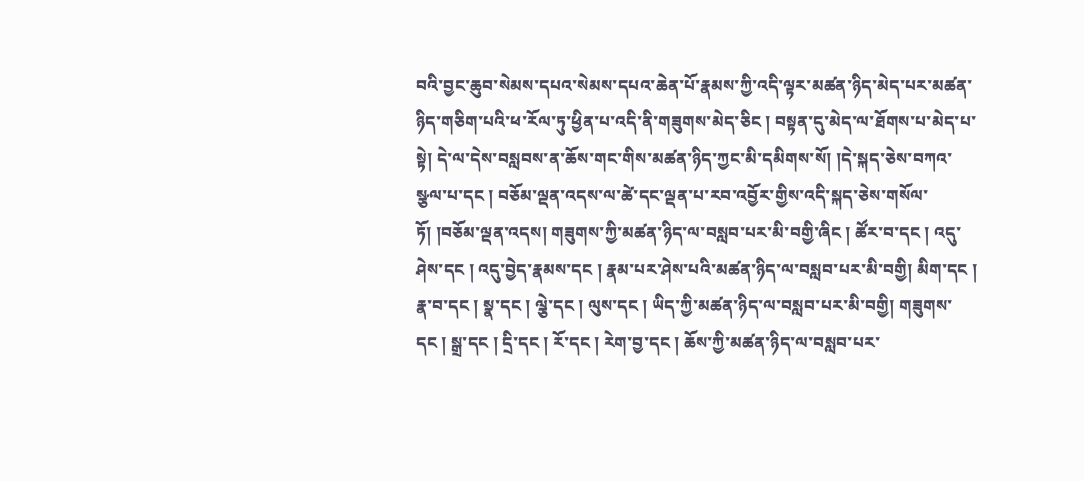བའི་བྱང་ཆུབ་སེམས་དཔའ་སེམས་དཔའ་ཆེན་པོ་རྣམས་ཀྱི་འདི་ལྟར་མཚན་ཉིད་མེད་པར་མཚན་ཉིད་གཅིག་པའི་ཕ་རོལ་ཏུ་ཕྱིན་པ་འདི་ནི་གཟུགས་མེད་ཅིང ། བསྟན་དུ་མེད་ལ་ཐོགས་པ་མེད་པ་སྟེ། དེ་ལ་དེས་བསླབས་ན་ཆོས་གང་གིས་མཚན་ཉིད་ཀྱང་མི་དམིགས་སོ། །དེ་སྐད་ཅེས་བཀའ་སྩལ་པ་དང ། བཅོམ་ལྡན་འདས་ལ་ཚེ་དང་ལྡན་པ་རབ་འབྱོར་གྱིས་འདི་སྐད་ཅེས་གསོལ་ཏོ། །བཅོམ་ལྡན་འདས། གཟུགས་ཀྱི་མཚན་ཉིད་ལ་བསླབ་པར་མི་བགྱི་ཞིང ། ཚོར་བ་དང ། འདུ་ཤེས་དང ། འདུ་བྱེད་རྣམས་དང ། རྣམ་པར་ཤེས་པའི་མཚན་ཉིད་ལ་བསླབ་པར་མི་བགྱི། མིག་དང ། རྣ་བ་དང ། སྣ་དང ། ལྕེ་དང ། ལུས་དང ། ཡིད་ཀྱི་མཚན་ཉིད་ལ་བསླབ་པར་མི་བགྱི། གཟུགས་དང ། སྒྲ་དང ། དྲི་དང ། རོ་དང ། རེག་བྱ་དང ། ཆོས་ཀྱི་མཚན་ཉིད་ལ་བསླབ་པར་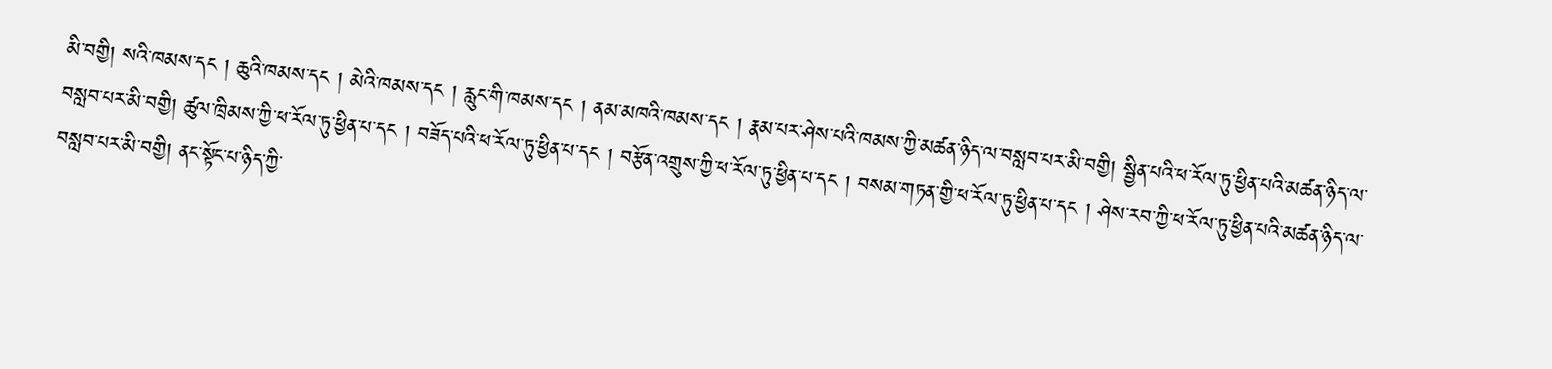མི་བགྱི། སའི་ཁམས་དང ། ཆུའི་ཁམས་དང ། མེའི་ཁམས་དང ། རླུང་གི་ཁམས་དང ། ནམ་མཁའི་ཁམས་དང ། རྣམ་པར་ཤེས་པའི་ཁམས་ཀྱི་མཚན་ཉིད་ལ་བསླབ་པར་མི་བགྱི། སྦྱིན་པའི་ཕ་རོལ་ཏུ་ཕྱིན་པའི་མཚན་ཉིད་ལ་བསླབ་པར་མི་བགྱི། ཚུལ་ཁྲིམས་ཀྱི་ཕ་རོལ་ཏུ་ཕྱིན་པ་དང ། བཟོད་པའི་ཕ་རོལ་ཏུ་ཕྱིན་པ་དང ། བརྩོན་འགྲུས་ཀྱི་ཕ་རོལ་ཏུ་ཕྱིན་པ་དང ། བསམ་གཏན་གྱི་ཕ་རོལ་ཏུ་ཕྱིན་པ་དང ། ཤེས་རབ་ཀྱི་ཕ་རོལ་ཏུ་ཕྱིན་པའི་མཚན་ཉིད་ལ་བསླབ་པར་མི་བགྱི། ནང་སྟོང་པ་ཉིད་ཀྱི་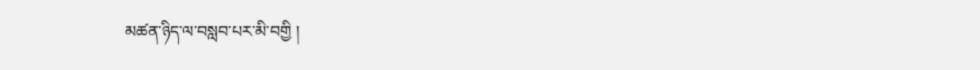མཚན་ཉིད་ལ་བསླབ་པར་མི་བགྱི །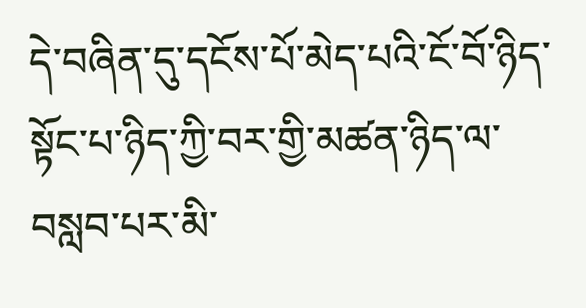དེ་བཞིན་དུ་དངོས་པོ་མེད་པའི་ངོ་བོ་ཉིད་སྟོང་པ་ཉིད་ཀྱི་བར་གྱི་མཚན་ཉིད་ལ་བསླབ་པར་མི་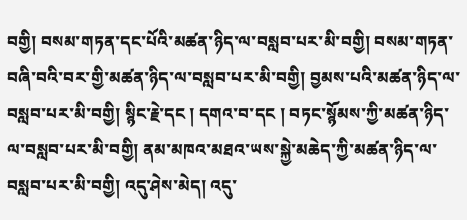བགྱི། བསམ་གཏན་དང་པོའི་མཚན་ཉིད་ལ་བསླབ་པར་མི་བགྱི། བསམ་གཏན་བཞི་བའི་བར་གྱི་མཚན་ཉིད་ལ་བསླབ་པར་མི་བགྱི། བྱམས་པའི་མཚན་ཉིད་ལ་བསླབ་པར་མི་བགྱི། སྙིང་རྗེ་དང ། དགའ་བ་དང ། བཏང་སྙོམས་ཀྱི་མཚན་ཉིད་ལ་བསླབ་པར་མི་བགྱི། ནམ་མཁའ་མཐའ་ཡས་སྐྱེ་མཆེད་ཀྱི་མཚན་ཉིད་ལ་བསླབ་པར་མི་བགྱི། འདུ་ཤེས་མེད། འདུ་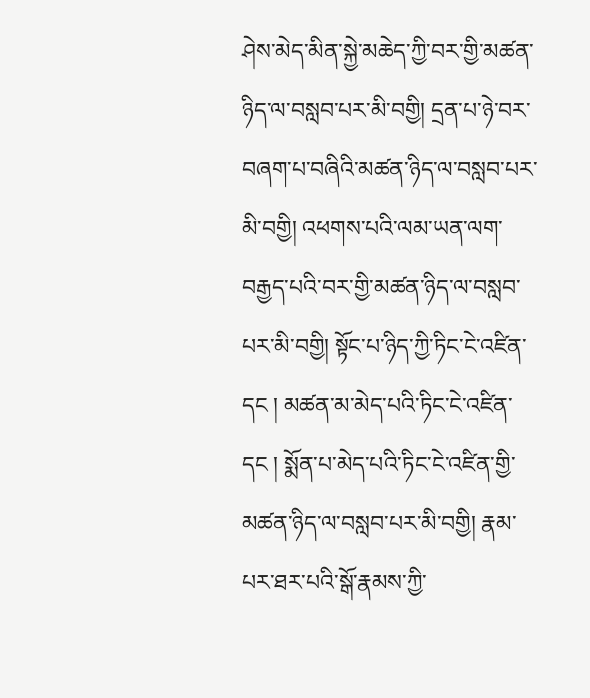ཤེས་མེད་མིན་སྐྱེ་མཆེད་ཀྱི་བར་གྱི་མཚན་ཉིད་ལ་བསླབ་པར་མི་བགྱི། དྲན་པ་ཉེ་བར་བཞག་པ་བཞིའི་མཚན་ཉིད་ལ་བསླབ་པར་མི་བགྱི། འཕགས་པའི་ལམ་ཡན་ལག་བརྒྱད་པའི་བར་གྱི་མཚན་ཉིད་ལ་བསླབ་པར་མི་བགྱི། སྟོང་པ་ཉིད་ཀྱི་ཏིང་ངེ་འཛིན་དང ། མཚན་མ་མེད་པའི་ཏིང་ངེ་འཛིན་དང ། སྨོན་པ་མེད་པའི་ཏིང་ངེ་འཛིན་གྱི་མཚན་ཉིད་ལ་བསླབ་པར་མི་བགྱི། རྣམ་པར་ཐར་པའི་སྒོ་རྣམས་ཀྱི་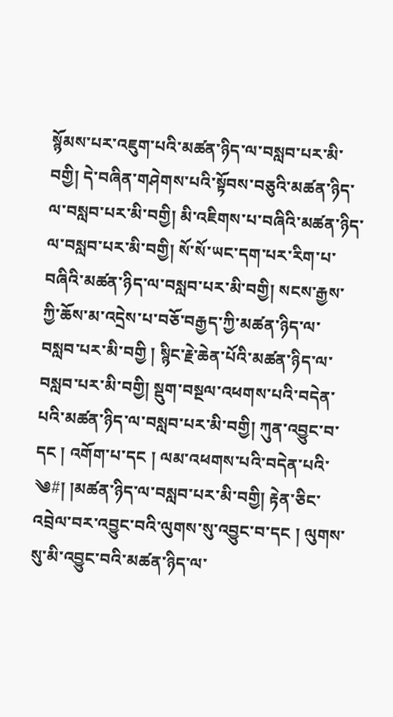སྙོམས་པར་འཇུག་པའི་མཚན་ཉིད་ལ་བསླབ་པར་མི་བགྱི། དེ་བཞིན་གཤེགས་པའི་སྟོབས་བཅུའི་མཚན་ཉིད་ལ་བསླབ་པར་མི་བགྱི། མི་འཇིགས་པ་བཞིའི་མཚན་ཉིད་ལ་བསླབ་པར་མི་བགྱི། སོ་སོ་ཡང་དག་པར་རིག་པ་བཞིའི་མཚན་ཉིད་ལ་བསླབ་པར་མི་བགྱི། སངས་རྒྱས་ཀྱི་ཆོས་མ་འདྲེས་པ་བཅོ་བརྒྱད་ཀྱི་མཚན་ཉིད་ལ་བསླབ་པར་མི་བགྱི ། སྙིང་རྗེ་ཆེན་པོའི་མཚན་ཉིད་ལ་བསླབ་པར་མི་བགྱི། སྡུག་བསྔལ་འཕགས་པའི་བདེན་པའི་མཚན་ཉིད་ལ་བསླབ་པར་མི་བགྱི། ཀུན་འབྱུང་བ་དང ། འགོག་པ་དང ། ལམ་འཕགས་པའི་བདེན་པའི་
༄#། །མཚན་ཉིད་ལ་བསླབ་པར་མི་བགྱི། རྟེན་ཅིང་འབྲེལ་བར་འབྱུང་བའི་ལུགས་སུ་འབྱུང་བ་དང ། ལུགས་སུ་མི་འབྱུང་བའི་མཚན་ཉིད་ལ་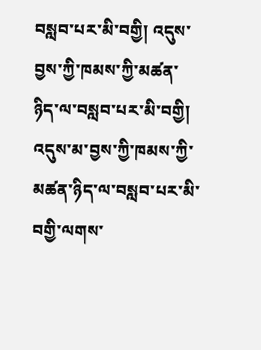བསླབ་པར་མི་བགྱི། འདུས་བྱས་ཀྱི་ཁམས་ཀྱི་མཚན་ཉིད་ལ་བསླབ་པར་མི་བགྱི། འདུས་མ་བྱས་ཀྱི་ཁམས་ཀྱི་མཚན་ཉིད་ལ་བསླབ་པར་མི་བགྱི་ལགས་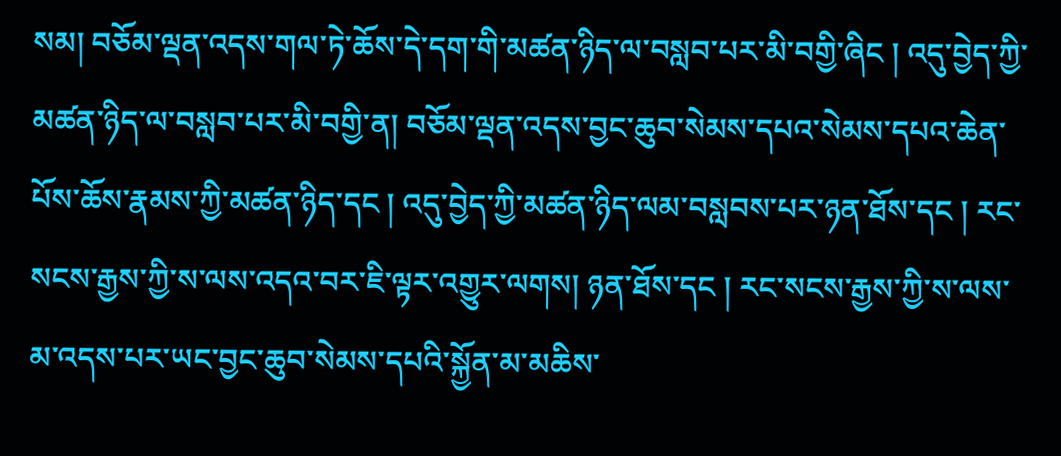སམ། བཅོམ་ལྡན་འདས་གལ་ཏེ་ཆོས་དེ་དག་གི་མཚན་ཉིད་ལ་བསླབ་པར་མི་བགྱི་ཞིང ། འདུ་བྱེད་ཀྱི་མཚན་ཉིད་ལ་བསླབ་པར་མི་བགྱི་ན། བཅོམ་ལྡན་འདས་བྱང་ཆུབ་སེམས་དཔའ་སེམས་དཔའ་ཆེན་པོས་ཆོས་རྣམས་ཀྱི་མཚན་ཉིད་དང ། འདུ་བྱེད་ཀྱི་མཚན་ཉིད་ལམ་བསླབས་པར་ཉན་ཐོས་དང ། རང་སངས་རྒྱས་ཀྱི་ས་ལས་འདའ་བར་ཇི་ལྟར་འགྱུར་ལགས། ཉན་ཐོས་དང ། རང་སངས་རྒྱས་ཀྱི་ས་ལས་མ་འདས་པར་ཡང་བྱང་ཆུབ་སེམས་དཔའི་སྐྱོན་མ་མཆིས་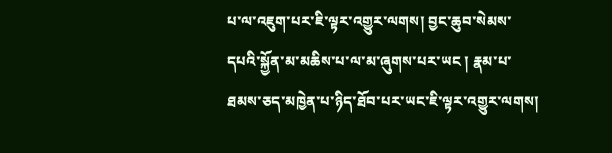པ་ལ་འཇུག་པར་ཇི་ལྟར་འགྱུར་ལགས། བྱང་ཆུབ་སེམས་དཔའི་སྐྱོན་མ་མཆིས་པ་ལ་མ་ཞུགས་པར་ཡང ། རྣམ་པ་ཐམས་ཅད་མཁྱེན་པ་ཉིད་ཐོབ་པར་ཡང་ཇི་ལྟར་འགྱུར་ལགས།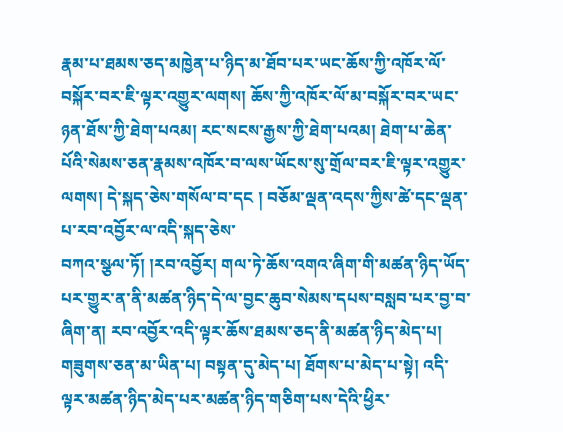རྣམ་པ་ཐམས་ཅད་མཁྱེན་པ་ཉིད་མ་ཐོབ་པར་ཡང་ཆོས་ཀྱི་འཁོར་ལོ་བསྐོར་བར་ཇི་ལྟར་འགྱུར་ལགས། ཆོས་ཀྱི་འཁོར་ལོ་མ་བསྐོར་བར་ཡང་ཉན་ཐོས་ཀྱི་ཐེག་པའམ། རང་སངས་རྒྱས་ཀྱི་ཐེག་པའམ། ཐེག་པ་ཆེན་པོའི་སེམས་ཅན་རྣམས་འཁོར་བ་ལས་ཡོངས་སུ་གྲོལ་བར་ཇི་ལྟར་འགྱུར་ལགས། དེ་སྐད་ཅེས་གསོལ་བ་དང ། བཅོམ་ལྡན་འདས་ཀྱིས་ཚེ་དང་ལྡན་པ་རབ་འབྱོར་ལ་འདི་སྐད་ཅེས་
བཀའ་སྩལ་ཏོ། །རབ་འབྱོར། གལ་ཏེ་ཆོས་འགའ་ཞིག་གི་མཚན་ཉིད་ཡོད་པར་གྱུར་ན་ནི་མཚན་ཉིད་དེ་ལ་བྱང་ཆུབ་སེམས་དཔས་བསླབ་པར་བྱ་བ་ཞིག་ན། རབ་འབྱོར་འདི་ལྟར་ཆོས་ཐམས་ཅད་ནི་མཚན་ཉིད་མེད་པ། གཟུགས་ཅན་མ་ཡིན་པ། བསྟན་དུ་མེད་པ། ཐོགས་པ་མེད་པ་སྟེ། འདི་ལྟར་མཚན་ཉིད་མེད་པར་མཚན་ཉིད་གཅིག་པས་དེའི་ཕྱིར་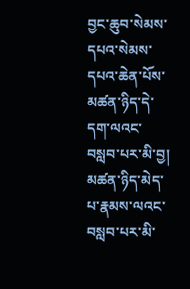བྱང་ཆུབ་སེམས་དཔའ་སེམས་དཔའ་ཆེན་པོས་མཚན་ཉིད་དེ་དག་ལའང་བསླབ་པར་མི་བྱ། མཚན་ཉིད་མེད་པ་རྣམས་ལའང་བསླབ་པར་མི་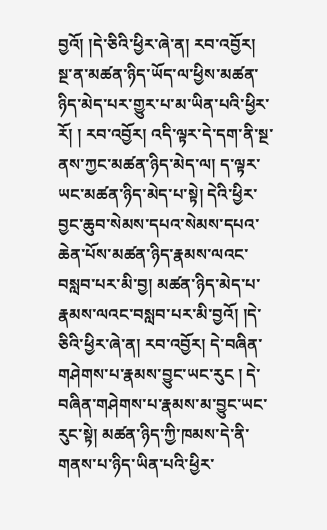བྱའོ། །དེ་ཅིའི་ཕྱིར་ཞེ་ན། རབ་འབྱོར། སྔ་ན་མཚན་ཉིད་ཡོད་ལ་ཕྱིས་མཚན་ཉིད་མེད་པར་གྱུར་པ་མ་ཡིན་པའི་ཕྱིར་རོ། ། རབ་འབྱོར། འདི་ལྟར་དེ་དག་ནི་སྔ་ནས་ཀྱང་མཚན་ཉིད་མེད་ལ། ད་ལྟར་ཡང་མཚན་ཉིད་མེད་པ་སྟེ། དེའི་ཕྱིར་བྱང་ཆུབ་སེམས་དཔའ་སེམས་དཔའ་ཆེན་པོས་མཚན་ཉིད་རྣམས་ལའང་བསླབ་པར་མི་བྱ། མཚན་ཉིད་མེད་པ་རྣམས་ལའང་བསླབ་པར་མི་བྱའོ། །དེ་ཅིའི་ཕྱིར་ཞེ་ན། རབ་འབྱོར། དེ་བཞིན་གཤེགས་པ་རྣམས་བྱུང་ཡང་རུང ། དེ་བཞིན་གཤེགས་པ་རྣམས་མ་བྱུང་ཡང་རུང་སྟེ། མཚན་ཉིད་ཀྱི་ཁམས་དེ་ནི་གནས་པ་ཉིད་ཡིན་པའི་ཕྱིར་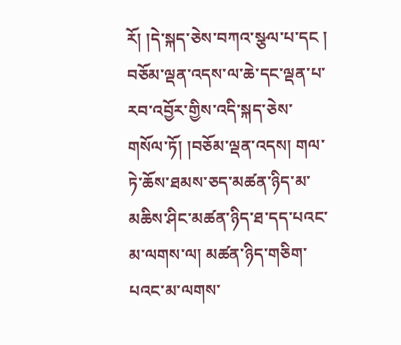རོ། །དེ་སྐད་ཅེས་བཀའ་སྩལ་པ་དང ། བཅོམ་ལྡན་འདས་ལ་ཆེ་དང་ལྡན་པ་རབ་འབྱོར་གྱིས་འདི་སྐད་ཅེས་གསོལ་ཏོ། །བཅོམ་ལྡན་འདས། གལ་ཏེ་ཆོས་ཐམས་ཅད་མཚན་ཉིད་མ་མཆིས་ཤིང་མཚན་ཉིད་ཐ་དད་པའང་མ་ལགས་ལ། མཚན་ཉིད་གཅིག་པའང་མ་ལགས་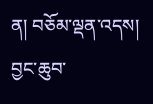ན། བཅོམ་ལྡན་འདས། བྱང་ཆུབ་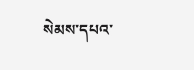སེམས་དཔའ་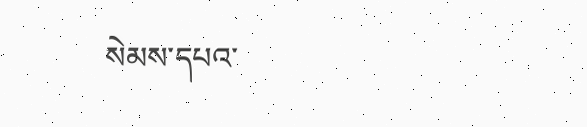སེམས་དཔའ་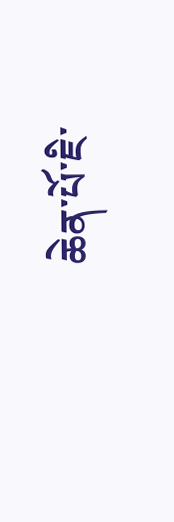ཆེན་པོ་ཇི་